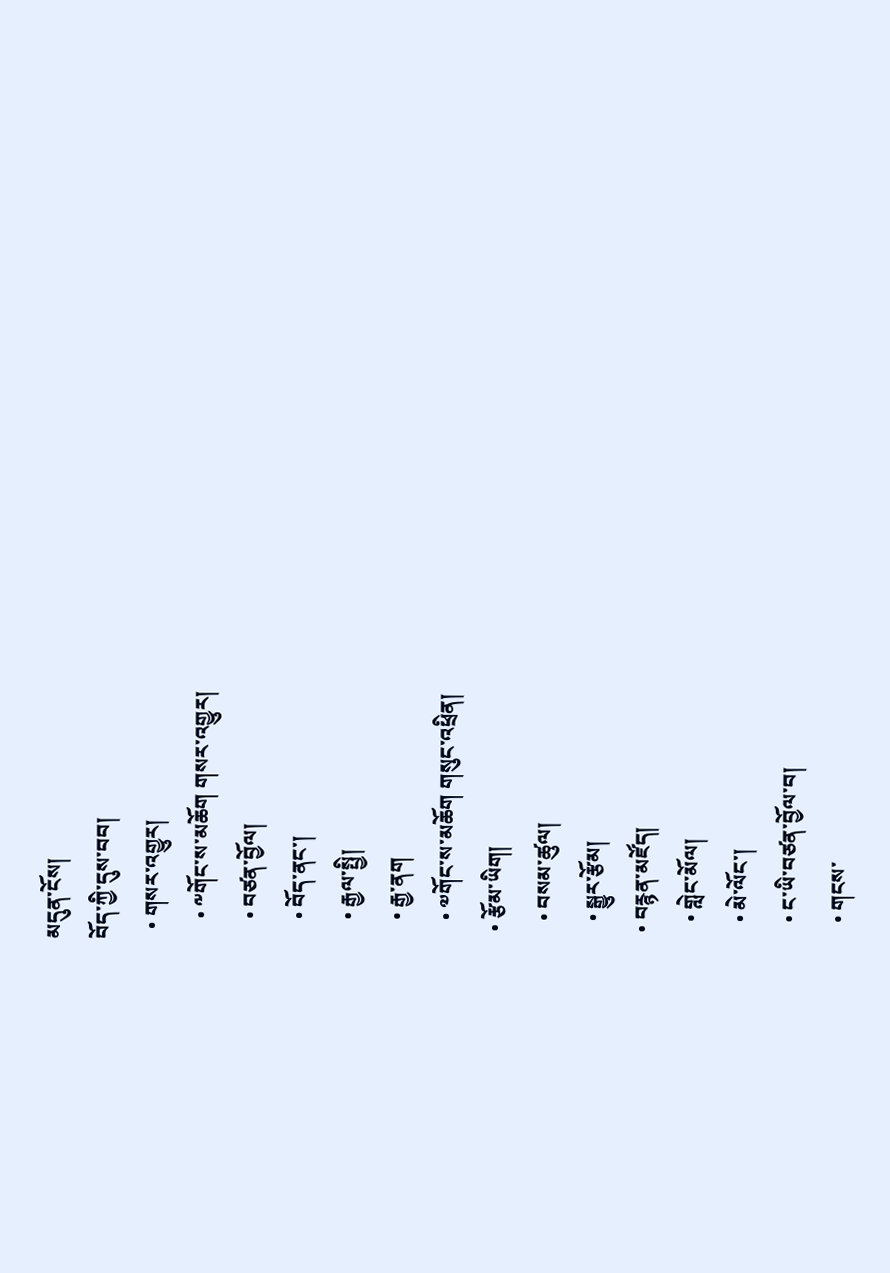མདུན་ངོས།
བོད་ཀྱི་དུས་བབ།
  • གསར་འགྱུར།
    • ༸གོང་ས་མཆོག གསར་འགྱུར།
    • བཙན་བྱོལ།
    • བོད་ནང་།
    • རྒྱལ་སྤྱི།
    • རྒྱ་ནག
    • ༧གོང་ས་མཆོག གསུང་འཕྲིན།
  • རྩོམ་ཡིག།
    • བསམ་ཚུལ།
    • སྒྱུར་རྩོམ།
  • བརྙན་མཛོད།
    • གླེང་མོལ།
    • མེ་ལོང་།
    • ང་ཡི་བཙན་བྱོལ་བ།
    • གངས་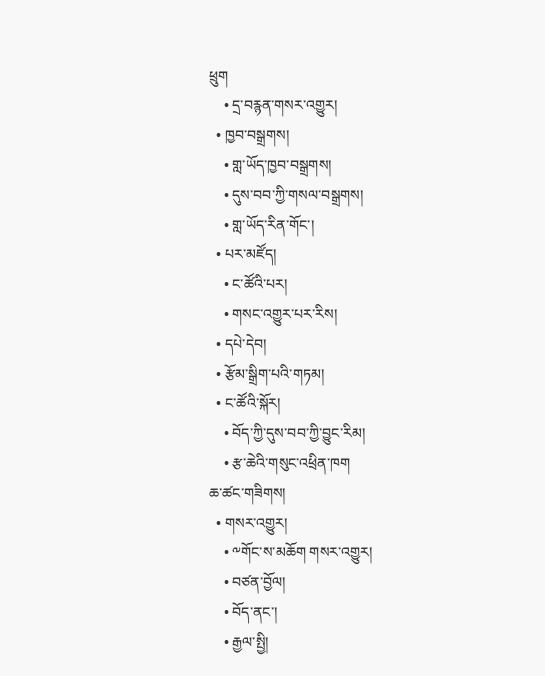ཕྲུག
    • དྲ་བརྙན་གསར་འགྱུར།
  • ཁྱབ་བསྒྲགས།
    • གླ་ཡོད་ཁྱབ་བསྒྲགས།
    • དུས་བབ་ཀྱི་གསལ་བསྒྲགས།
    • གླ་ཡོད་རིན་གོང་།
  • པར་མཛོད།
    • ང་ཚོའི་པར།
    • གསང་འགྱུར་པར་རིས།
  • དཔེ་དེབ།
  • རྩོམ་སྒྲིག་པའི་གཏམ།
  • ང་ཚོའི་སྐོར།
    • བོད་ཀྱི་དུས་བབ་ཀྱི་བྱུང་རིམ།
    • རྩ་ཆེའི་གསུང་འཕྲིན་ཁག
ཆ་ཚང་གཟིགས།
  • གསར་འགྱུར།
    • ༸གོང་ས་མཆོག གསར་འགྱུར།
    • བཙན་བྱོལ།
    • བོད་ནང་།
    • རྒྱལ་སྤྱི།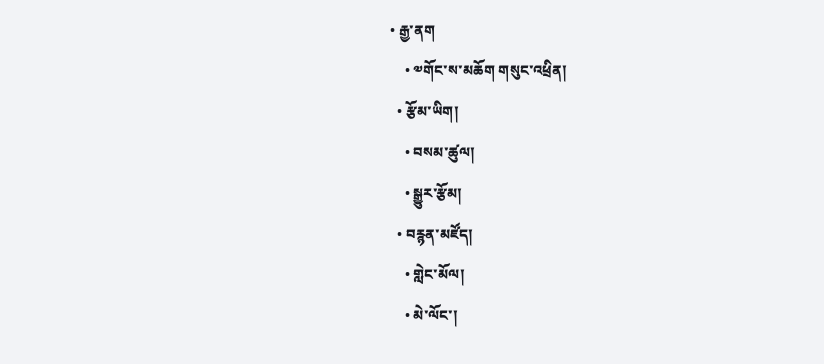• རྒྱ་ནག
    • ༧གོང་ས་མཆོག གསུང་འཕྲིན།
  • རྩོམ་ཡིག།
    • བསམ་ཚུལ།
    • སྒྱུར་རྩོམ།
  • བརྙན་མཛོད།
    • གླེང་མོལ།
    • མེ་ལོང་།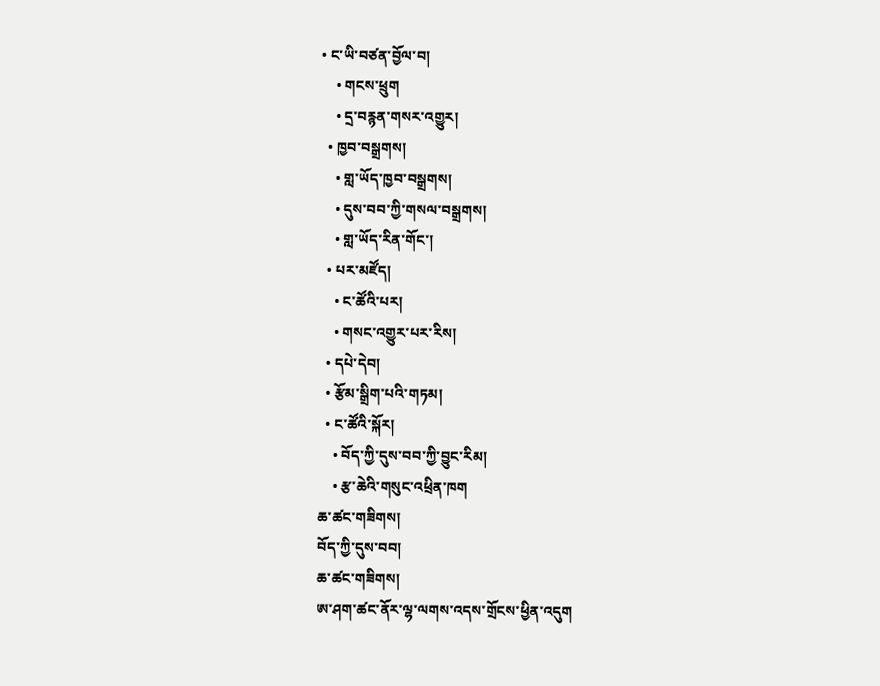• ང་ཡི་བཙན་བྱོལ་བ།
    • གངས་ཕྲུག
    • དྲ་བརྙན་གསར་འགྱུར།
  • ཁྱབ་བསྒྲགས།
    • གླ་ཡོད་ཁྱབ་བསྒྲགས།
    • དུས་བབ་ཀྱི་གསལ་བསྒྲགས།
    • གླ་ཡོད་རིན་གོང་།
  • པར་མཛོད།
    • ང་ཚོའི་པར།
    • གསང་འགྱུར་པར་རིས།
  • དཔེ་དེབ།
  • རྩོམ་སྒྲིག་པའི་གཏམ།
  • ང་ཚོའི་སྐོར།
    • བོད་ཀྱི་དུས་བབ་ཀྱི་བྱུང་རིམ།
    • རྩ་ཆེའི་གསུང་འཕྲིན་ཁག
ཆ་ཚང་གཟིགས།
བོད་ཀྱི་དུས་བབ།
ཆ་ཚང་གཟིགས།
ཨ་ཤག་ཚང་ནོར་ལྷ་ལགས་འདས་གྲོངས་ཕྱིན་འདུག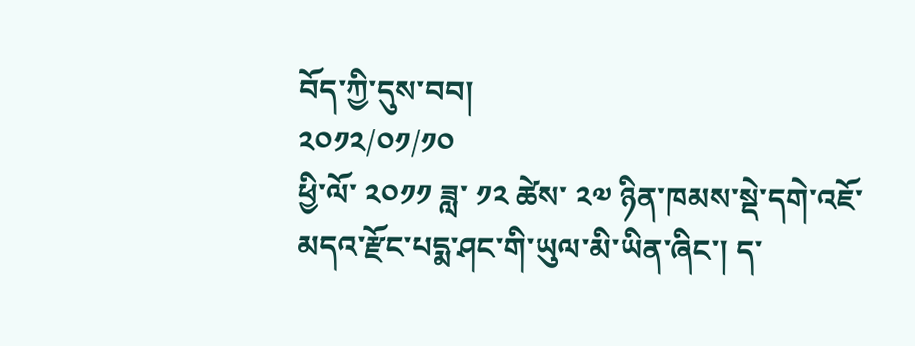བོད་ཀྱི་དུས་བབ།
༢༠༡༢/༠༡/༡༠
ཕྱི་ལོ་ ༢༠༡༡ ཟླ་ ༡༢ ཚེས་ ༢༧ ཉིན་ཁམས་སྡེ་དགེ་འཇོ་མདའ་རྫོང་པདྨ་ཤང་གི་ཡུལ་མི་ཡིན་ཞིང་། ད་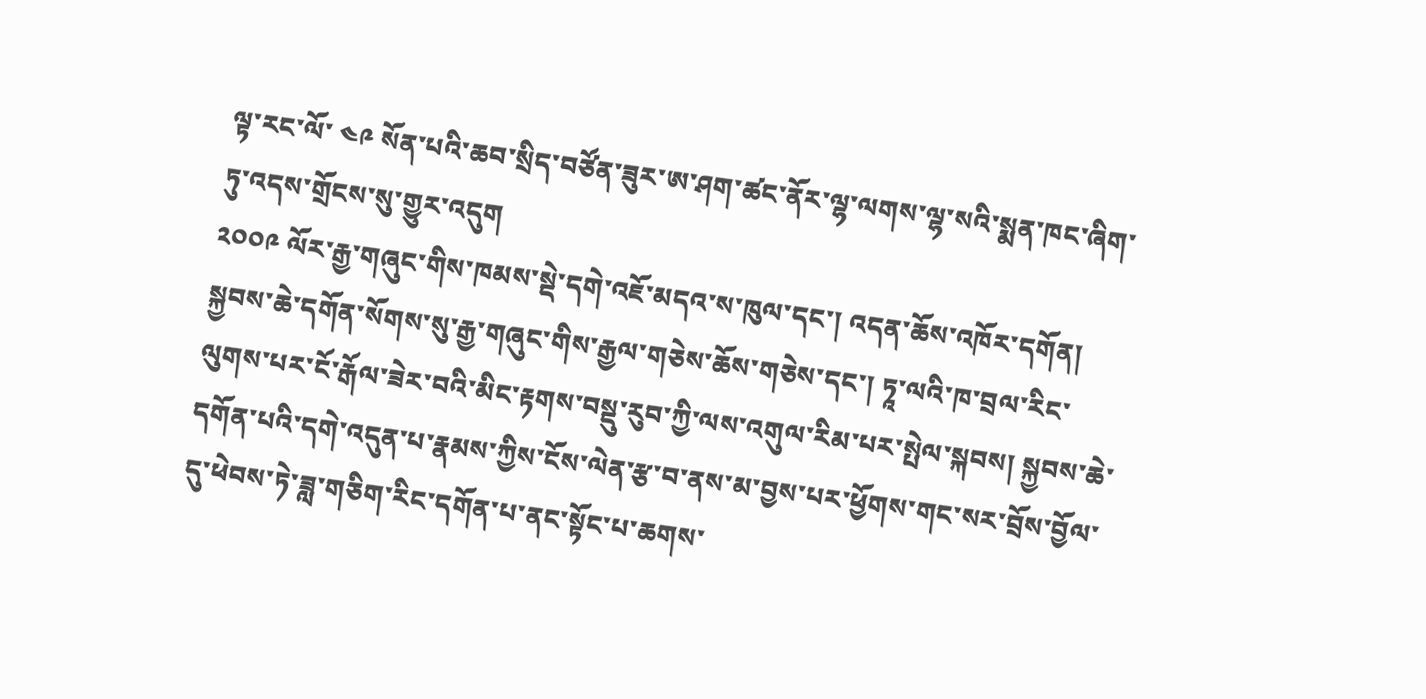ལྟ་རང་ལོ་ ༤༩ སོན་པའི་ཆབ་སྲིད་བཙོན་ཟུར་ཨ་ཤག་ཚང་ནོར་ལྷ་ལགས་ལྷ་སའི་སྨན་ཁང་ཞིག་ཏུ་འདས་གྲོངས་སུ་གྱུར་འདུག
༢༠༠༩ ལོར་རྒྱ་གཞུང་གིས་ཁམས་སྡེ་དགེ་འཇོ་མདའ་ས་ཁུལ་དང་། འདན་ཆོས་འཁོར་དགོན། སྐྱབས་ཆེ་དགོན་སོགས་སུ་རྒྱ་གཞུང་གིས་རྒྱལ་གཅེས་ཆོས་གཅེས་དང་། ཏཱ་ལའི་ཁ་བྲལ་རིང་ལུགས་པར་ངོ་རྒོལ་ཟེར་བའི་མིང་རྟགས་བསྡུ་རུབ་ཀྱི་ལས་འགུལ་རིམ་པར་སྤེལ་སྐབས། སྐྱབས་ཆེ་དགོན་པའི་དགེ་འདུན་པ་རྣམས་ཀྱིས་ངོས་ལེན་རྩ་བ་ནས་མ་བྱས་པར་ཕྱོགས་གང་སར་བྲོས་བྱོལ་དུ་ཕེབས་ཏེ་ཟླ་གཅིག་རིང་དགོན་པ་ནང་སྟོང་པ་ཆགས་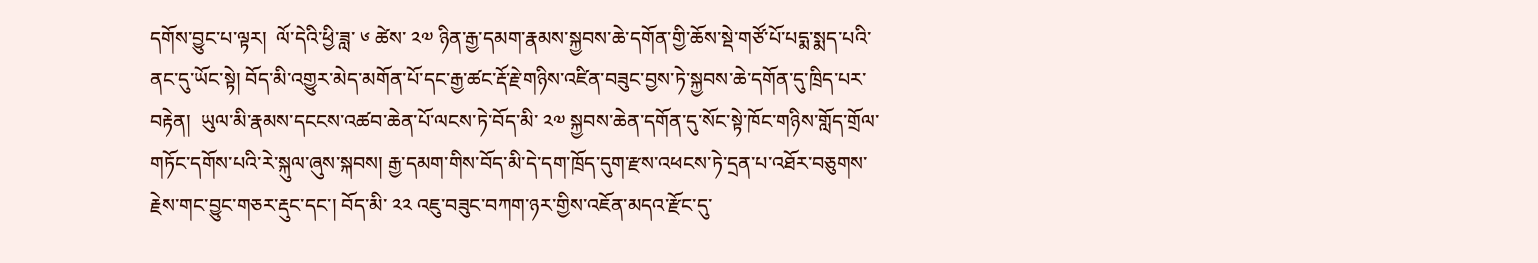དགོས་བྱུང་པ་ལྟར།  ལོ་དེའི་ཕྱི་ཟླ་ ༦ ཚེས་ ༢༧ ཉིན་རྒྱ་དམག་རྣམས་སྐྱབས་ཆེ་དགོན་གྱི་ཆོས་སྡེ་གཙོ་པོ་པདྨ་སྨད་པའི་ནང་དུ་ཡོང་སྟེ། བོད་མི་འགྱུར་མེད་མགོན་པོ་དང་རྒྱ་ཚང་རྡོ་རྗེ་གཉིས་འཛིན་བཟུང་བྱས་ཏེ་སྐྱབས་ཆེ་དགོན་དུ་ཁྲིད་པར་བརྟེན།  ཡུལ་མི་རྣམས་དངངས་འཚབ་ཆེན་པོ་ལངས་ཏེ་བོད་མི་ ༢༧ སྐྱབས་ཆེན་དགོན་དུ་སོང་སྟེ་ཁོང་གཉིས་གློད་གྲོལ་གཏོང་དགོས་པའི་རེ་སྐུལ་ཞུས་སྐབས། རྒྱ་དམག་གིས་བོད་མི་དེ་དག་ཁྲོད་དུག་རྫས་འཕངས་ཏེ་དྲན་པ་འཐོར་བཅུགས་རྗེས་གང་བྱུང་གཅར་རྡུང་དང་། བོད་མི་ ༢༢ འཇུ་བཟུང་བཀག་ཉར་གྱིས་འཇོན་མདའ་རྫོང་དུ་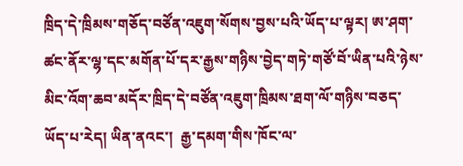ཁྲིད་དེ་ཁྲིམས་གཅོད་བཙོན་འཇུག་སོགས་བྱས་པའི་ཡོད་པ་ལྟར། ཨ་ཤག་ཚང་ནོར་ལྷ་དང་མགོན་པོ་དར་རྒྱས་གཉིས་བྱེད་གཏེ་གཙོ་བོ་ཡིན་པའི་ཉེས་མིང་འོག་ཆབ་མདོར་ཁྲིད་དེ་བཙོན་འཇུག་ཁྲིམས་ཐག་ལོ་གཉིས་བཅད་ཡོད་པ་རེད། ཡིན་ནའང་།  རྒྱ་དམག་གིས་ཁོང་ལ་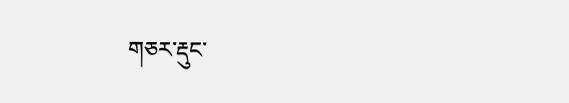གཅར་རྡུང་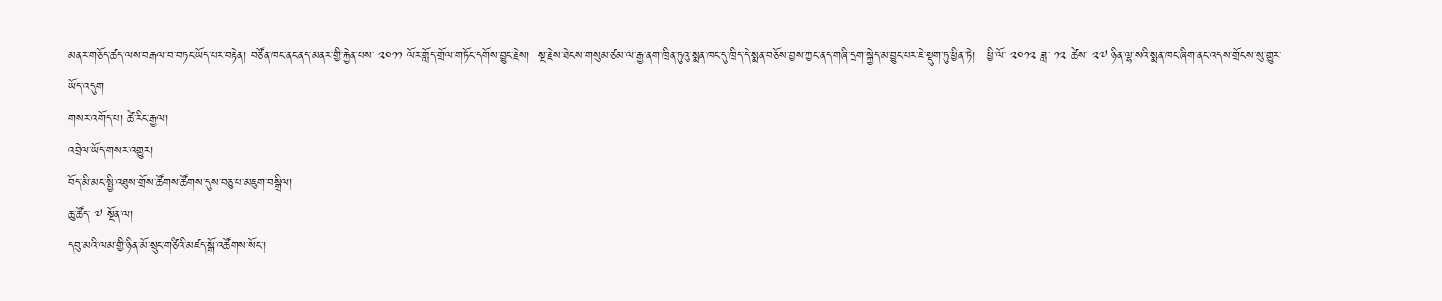མནར་གཅོད་ཚད་ལས་བརྒལ་བ་བཏང་ཡོད་པར་བརྟེན། བཙོན་ཁང་ནང་ནད་མནར་གྱི་རྐྱེན་པས་ ༢༠༡༡ ལོར་གློད་གྲོལ་གཏོང་དགོས་བྱུང་རྗེས།  སྔ་རྗེས་ཐེངས་གསུམ་ཙམ་ལ་རྒྱ་ནག་ཁྲིན་ཏུའུ་སྨན་ཁང་དུ་ཁྲིད་དེ་སྨན་བཅོས་བྱས་ཀྱང་ནད་གཞི་དྲག་སྐྱེད་མ་བྱུང་པར་ཇེ་སྡུག་ཏུ་ཕྱིན་ཏེ།   ཕྱི་ལོ་ ༢༠༡༢ ཟླ་ ༡༢ ཚེས་ ༢༧ ཉིན་ལྷ་སའི་སྨན་ཁང་ཞིག་ནང་འདས་གྲོངས་སུ་གྱུར་ཡོད་འདུག
གསར་འགོད་པ། ཚེ་རིང་རྒྱལ།
འབྲེལ་ཡོད་གསར་འགྱུར།
བོད་མི་མང་སྤྱི་འཐུས་གྲོས་ཚོགས་ཚོགས་དུས་བཅུ་པ་མཇུག་བསྒྲིལ།
ཆུ་ཚོད་ ༧ སྔོན་ལ།
དབུ་མའི་ལམ་གྱི་ཉིན་མོ་སྲུང་གཙིའི་མཛད་སྒོ་འཚོགས་སོང་།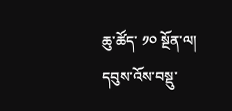ཆུ་ཚོད་ ༡༠ སྔོན་ལ།
དབུས་འོས་བསྡུ་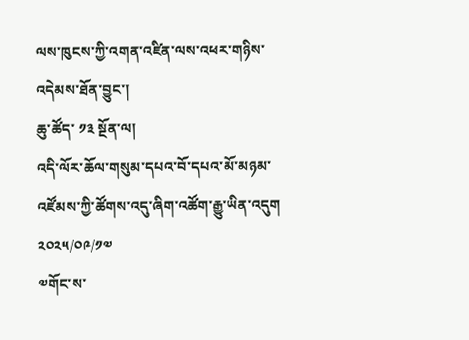ལས་ཁུངས་ཀྱི་འགན་འཛིན་ལས་འཕར་གཉིས་འདེམས་ཐོན་བྱུང་།
ཆུ་ཚོད་ ༡༣ སྔོན་ལ།
འདི་ལོར་ཆོལ་གསུམ་དཔའ་བོ་དཔའ་མོ་མཉམ་འཛོམས་ཀྱི་ཚོགས་འདུ་ཞིག་འཚོག་རྒྱུ་ཡིན་འདུག
༢༠༢༥/༠༩/༡༧
༧གོང་ས་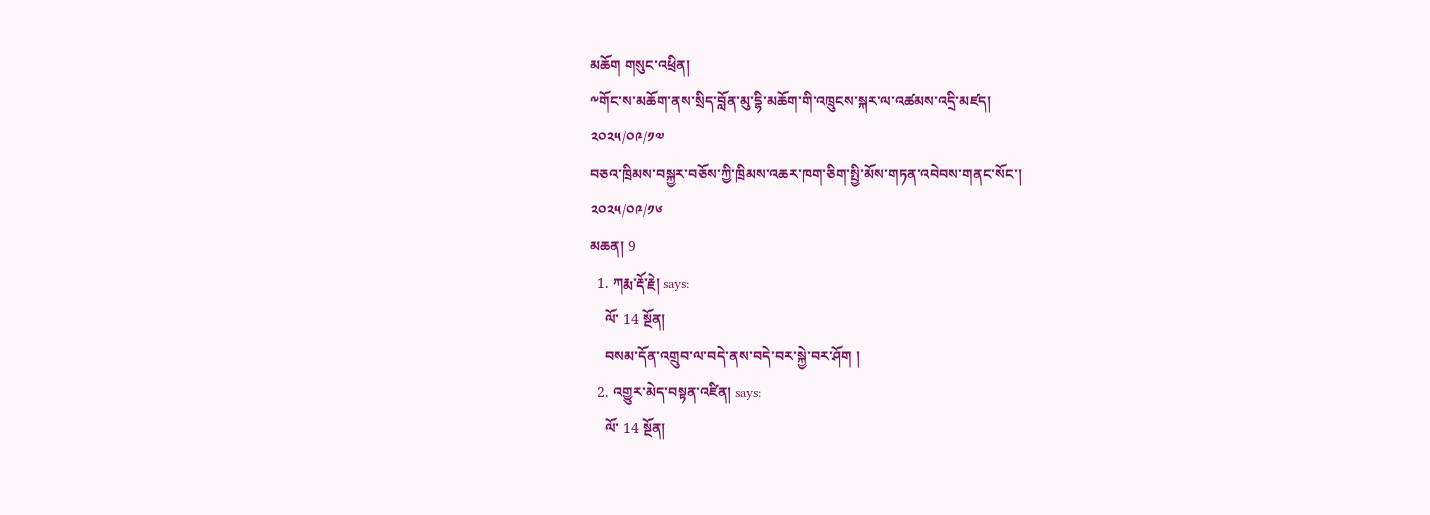མཆོག གསུང་འཕྲིན།
༸གོང་ས་མཆོག་ནས་སྲིད་བློན་མུ་དྷི་མཆོག་གི་འཁྲུངས་སྐར་ལ་འཚམས་འདྲི་མཛད།
༢༠༢༥/༠༩/༡༧
བཅའ་ཁྲིམས་བསྐྱར་བཅོས་ཀྱི་ཁྲིམས་འཆར་ཁག་ཅིག་སྤྱི་མོས་གཏན་འབེབས་གནང་སོང་།
༢༠༢༥/༠༩/༡༦
མཆན། 9
  1. ཀརྨ་རྡོ་རྗེ། says:
    ལོ་ 14 སྔོན།
    བསམ་དོན་འགྲུབ་ལ་བདེ་ནས་བདེ་བར་སྐྱེ་བར་ཤོག །
  2. འགྱུར་མེད་བསྟན་འཛིན། says:
    ལོ་ 14 སྔོན།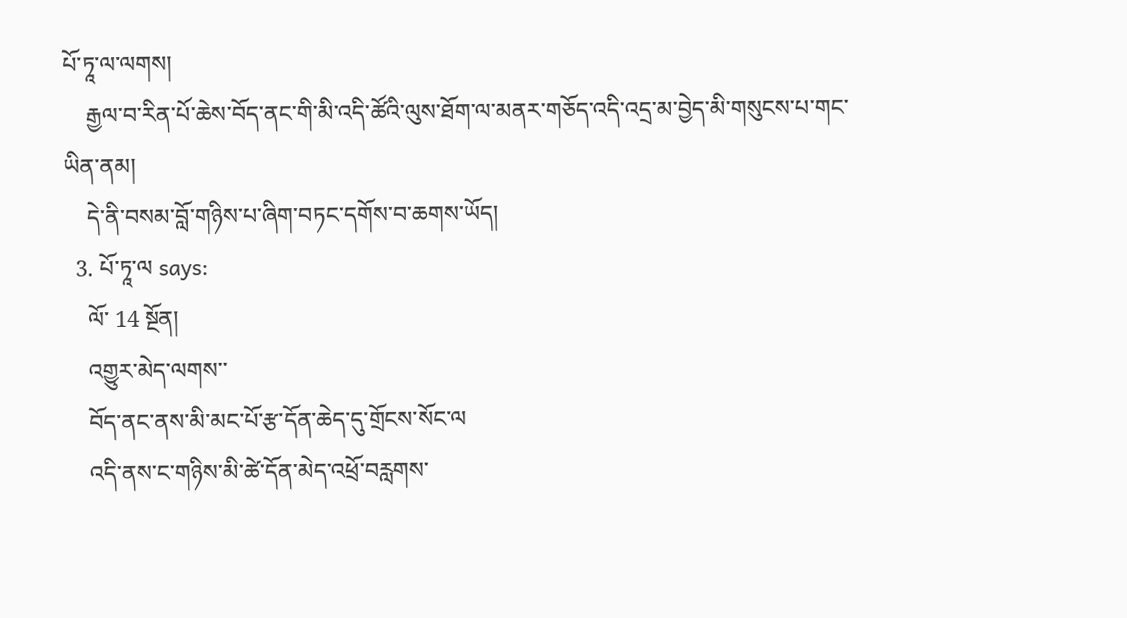པོ་ཏཱ་ལ་ལགས།
    རྒྱལ་བ་རིན་པོ་ཆེས་བོད་ནང་གི་མི་འདི་ཚོའི་ལུས་ཐོག་ལ་མནར་གཅོད་འདི་འདྲ་མ་བྱེད་མི་གསུངས་པ་གང་ཡིན་ནམ།
    དེ་ནི་བསམ་བློ་གཉིས་པ་ཞིག་བཏང་དགོས་བ་ཆགས་ཡོད།
  3. པོ་ཏཱ་ལ says:
    ལོ་ 14 སྔོན།
    འགྱུར་མེད་ལགས་་
    བོད་ནང་ནས་མི་མང་པོ་རྩ་དོན་ཆེད་དུ་གྲོངས་སོང་ལ
    འདི་ནས་ང་གཉིས་མི་ཚེ་དོན་མེད་འཕྲོ་བརླགས་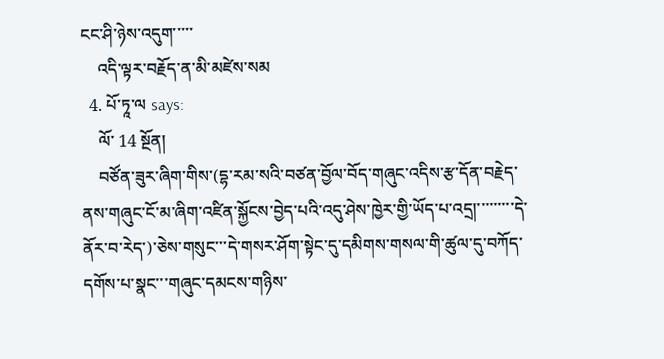ངང་ཤི་ཉེས་འདུག་་་་་
    འདི་ལྟར་བརྗོད་ན་མི་མཛེས་སམ
  4. པོ་ཏཱ་ལ says:
    ལོ་ 14 སྔོན།
    བཙོན་ཟུར་ཞིག་གིས་(དྷ་རམ་སའི་བཙན་བྱོལ་བོད་གཞུང་འདིས་རྩ་དོན་བརྗེད་ནས་གཞུང་ངོ་མ་ཞིག་འཛིན་སྐྱོངས་བྱེད་པའི་འདུ་ཤེས་ཁྱེར་གྱི་ཡོད་པ་འདྲ།་་་་་་་་་དེ་ནོར་བ་རེད་)་ཅེས་གསུང་་་དེ་གསར་ཤོག་སྟེང་དུ་དམིགས་གསལ་གི་ཚུལ་དུ་བཀོད་དགོས་པ་སྣང་་་གཞུང་དམངས་གཉིས་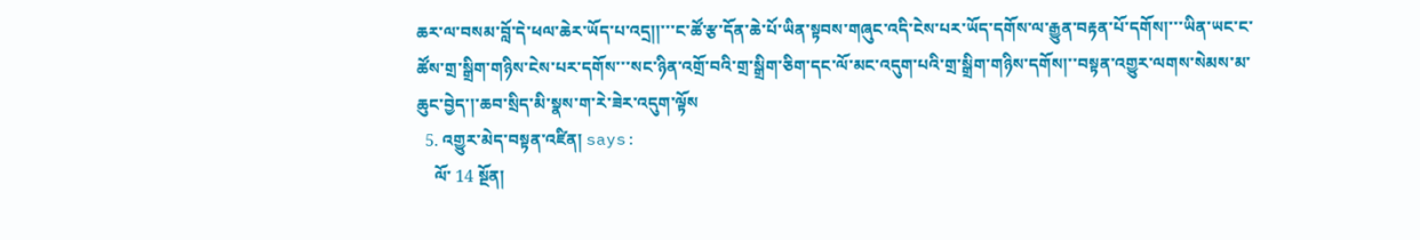ཆར་ལ་བསམ་བློ་དེ་ཕལ་ཆེར་ཡོད་པ་འདྲ།།་་་ང་ཚོ་རྩ་དོན་ཆེ་པོ་ཡིན་སྟབས་གཞུང་འདི་ངེས་པར་ཡོད་དགོས་ལ་རྒྱུན་བརྟན་པོ་དགོས།་་་ཡིན་ཡང་ང་ཚོས་གྲ་སྒྲིག་གཉིས་ངེས་པར་དགོས་་་སང་ཉིན་འགྲོ་བའི་གྲ་སྒྲིག་ཅིག་དང་ལོ་མང་འདུག་པའི་གྲ་སྒྲིག་གཉིས་དགོས།་་བསྟན་འགྱུར་ལགས་སེམས་མ་ཆུང་བྱེད་།་ཆབ་སྲིད་མི་སྣས་ག་རེ་ཟེར་འདུག་ལྟོས
  5. འགྱུར་མེད་བསྟན་འཛིན། says:
    ལོ་ 14 སྔོན།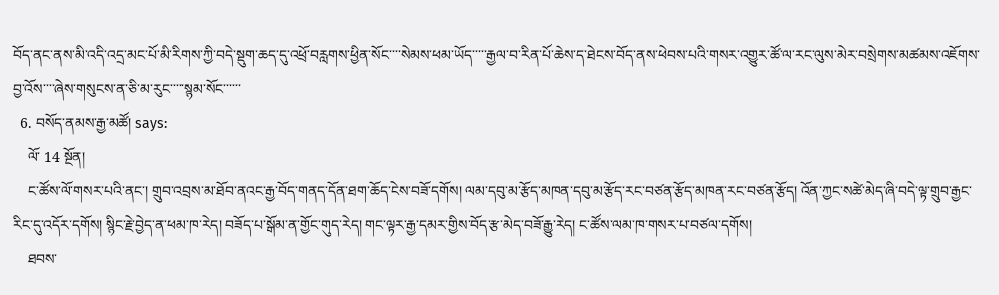བོད་ནང་ནས་མི་འདི་འདྲ་མང་པོ་མི་རིགས་ཀྱི་བདེ་སྡུག་ཆད་དུ་འཕྲོ་བརླགས་ཕྱིན་སོང་་་་སེམས་ཕམ་ཡོད་་་་་རྒྱལ་བ་རིན་པོ་ཆེས་ད་ཐེངས་བོད་ནས་ཕེབས་པའི་གསར་འགྱུར་ཚོ་ལ་རང་ལུས་མེར་བསྲེགས་མཚམས་འཇོགས་བྱ་འོས་་་་ཞེས་གསུངས་ན་ཅི་མ་རུང་་་་་སྙམ་སོང་་་་་་
  6. བསོད་ནམས་རྒྱ་མཚོ། says:
    ལོ་ 14 སྔོན།
    ང་ཚོས་ལོ་གསར་པའི་ནང་། གྲུབ་འབྲས་མ་ཐོབ་ནའང་རྒྱ་བོད་གནད་དོན་ཐག་ཆོད་ངེས་བཟོ་དགོས། ལམ་དབུ་མ་རྩོད་མཁན་དབུ་མ་རྩོད་རང་བཙན་རྩོད་མཁན་རང་བཙན་རྩོད། འོན་ཀྱང་སཚེ་མེད་ཞི་བདེ་ལྟ་གྲུབ་རྒྱང་རིང་དུ་འདོར་དགོས། སྙིང་རྗེ་བྱེད་ན་ཕམ་ཁ་རེད། བཟོད་པ་སྒོམ་ན་གྱོང་གུད་རེད། གང་ལྟར་རྒྱ་དམར་གྱིས་བོད་རྩ་མེད་བཟོ་རྒྱུ་རེད། ང་ཚོས་ལམ་ཁ་གསར་པ་བཙལ་དགོས།
    ཐབས་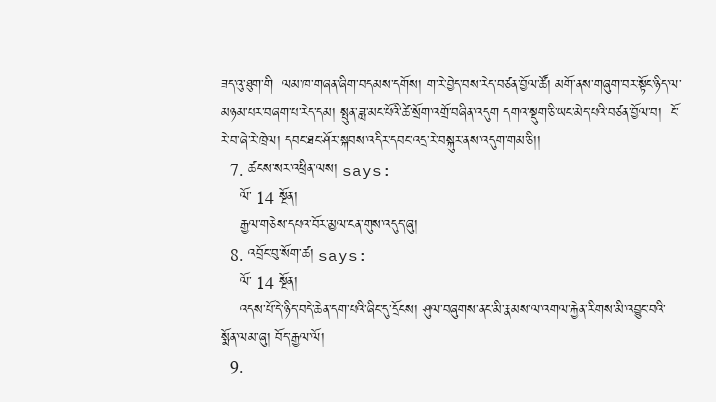ཟད་འུ་ཐུག་གི  ལམ་ཁ་གཞན་ཞིག་བདམས་དགོས། ག་རེ་བྱེད་བས་རེད་བཙན་བྱོལ་ཚོ། མགོ་ནས་གཞུག་བར་སྟོང་ཉིད་ལ་མཉམ་པར་བཞག་པ་རེད་དམ། སྤུན་ཟླ་མང་པོའི་ཚེ་སྲོག་འགྲོ་བཞིན་འདུག དགའ་སྡུག་ཅི་ཡང་མེད་པའི་བཙན་བྱོལ་བ།  ངོ་རེ་བ་ཞེ་རེ་ཁྲེལ། དབང་ཐང་ཤོར་སྐབས་འདིར་དབང་འདྲ་རེ་བསྐུར་ནས་འདུག་གམ་ཅི།།
  7. ཚངས་སར་འཕྲིན་ལས། says:
    ལོ་ 14 སྔོན།
    རྒྱལ་གཅེས་དཔའ་བོར་མྱལ་ངན་གུས་འདུད་ཞུ།
  8. འབྲོང་བུ་སོག་ཚ། says:
    ལོ་ 14 སྔོན།
    འདས་པོ་དེ་ཉིད་བདེ་ཆེན་དག་པའི་ཞིང་དུ་དྲོངས། ཤུལ་བཞུགས་ནང་མི་རྣམས་ལ་འགལ་རྐྱེན་རིགས་མི་འབྱུང་བའི་སྨོན་ལམ་ཞུ། བོད་རྒྱལ་ལོ།
  9.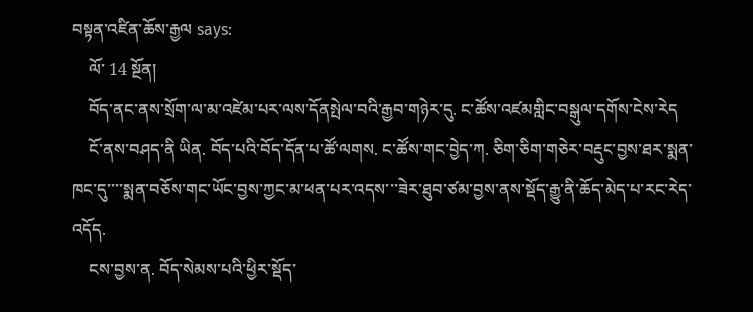བསྟན་འཛིན་ཆོས་རྒྱལ says:
    ལོ་ 14 སྔོན།
    བོད་ནང་ནས་སྲོག་ལ་མ་འཛེམ་པར་ལས་དོནསྤེལ་བའི་རྒྱབ་གཉེར་དུ. ང་ཚོས་འཛམགླིང་བསྒུལ་དགོས་ངེས་རེད
    ངོ་ནས་བཤད་ནི ཡིན. བོད་པའི་བོད་དོན་པ་ཚོ་ལགས. ང་ཚོས་གང་བྱེད་ཀ. ཅིག་ཅིག་གཅེར་བརྡུང་བྱས་ཐར་སྨན་ཁང་དུ་་་་སྨན་བཅོས་གང་ཡོང་བྱས་ཀྱང་མ་ཕན་པར་འདས་་་ཟེར་ཐུབ་ཙམ་བྱས་ནས་སྡོད་རྒྱུ་ནི་ཆོད་མེད་པ་རང་རེད་འདོད.
    ངས་བྱས་ན. བོད་སེམས་པའི་ཕྱིར་སྡོད་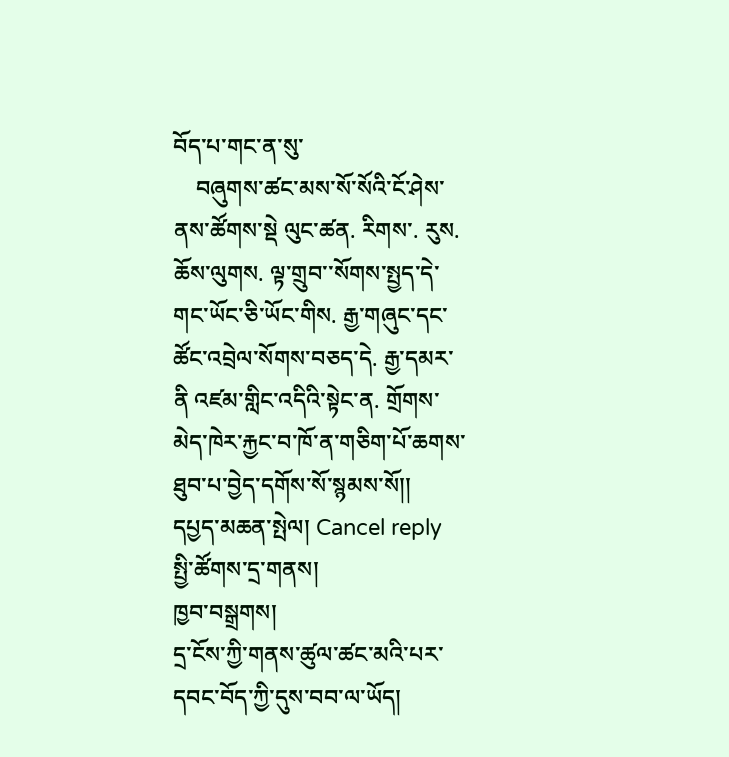བོད་པ་གང་ན་སུ་
    བཞུགས་ཚང་མས་སོ་སོའི་ངོ་ཤེས་ནས་ཚོགས་སྡེ ལུང་ཚན. རིགས་. རུས. ཆོས་ལུགས. ལྟ་གྲུབ་་སོགས་སྤྱད་དེ་གང་ཡོང་ཅི་ཡོང་གིས. རྒྱ་གཞུང་དང་ཚོང་འབྲེལ་སོགས་བཅད་དེ. རྒྱ་དམར་ནི འཛམ་གླིང་འདིའི་སྟེང་ན. གྲོགས་མེད་ཁེར་རྐྱང་བ་ཁོ་ན་གཅིག་པོ་ཆགས་ཐུབ་པ་བྱེད་དགོས་སོ་སྙམས་སོ།།
དཔྱད་མཆན་སྤེལ། Cancel reply
སྤྱི་ཚོགས་དྲ་གནས།
ཁྱབ་བསྒྲགས།
དྲ་ངོས་ཀྱི་གནས་ཚུལ་ཚང་མའི་པར་དབང་བོད་ཀྱི་དུས་བབ་ལ་ཡོད།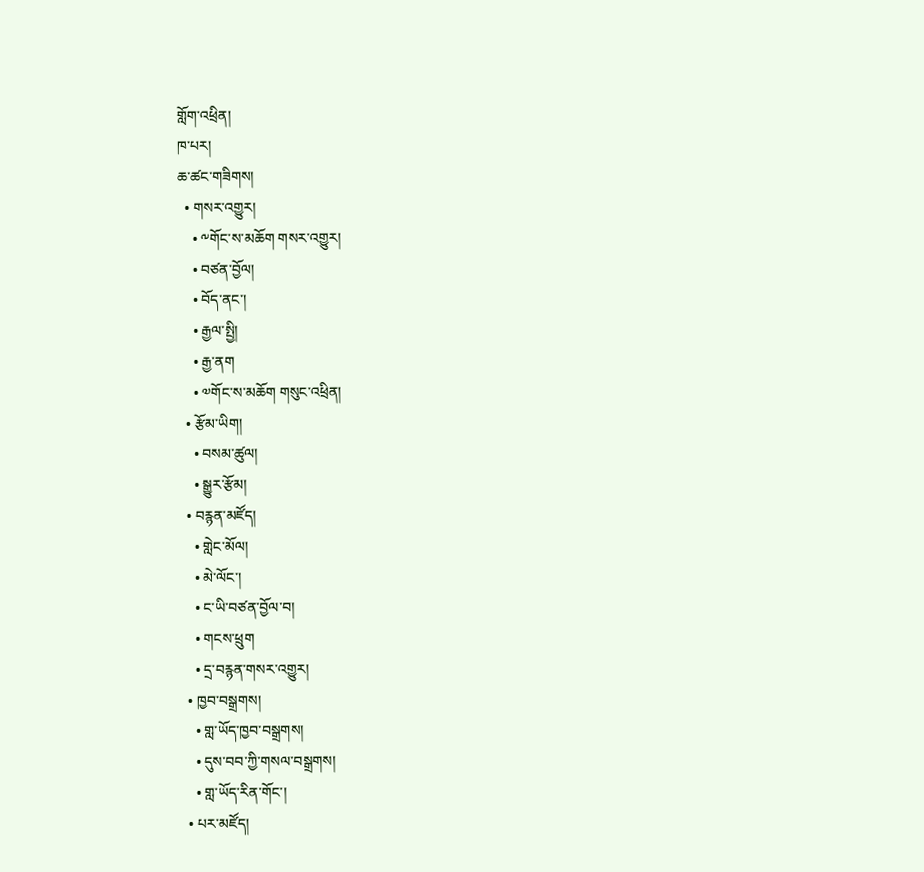གློག་འཕྲིན།
ཁ་པར།
ཆ་ཚང་གཟིགས།
  • གསར་འགྱུར།
    • ༸གོང་ས་མཆོག གསར་འགྱུར།
    • བཙན་བྱོལ།
    • བོད་ནང་།
    • རྒྱལ་སྤྱི།
    • རྒྱ་ནག
    • ༧གོང་ས་མཆོག གསུང་འཕྲིན།
  • རྩོམ་ཡིག།
    • བསམ་ཚུལ།
    • སྒྱུར་རྩོམ།
  • བརྙན་མཛོད།
    • གླེང་མོལ།
    • མེ་ལོང་།
    • ང་ཡི་བཙན་བྱོལ་བ།
    • གངས་ཕྲུག
    • དྲ་བརྙན་གསར་འགྱུར།
  • ཁྱབ་བསྒྲགས།
    • གླ་ཡོད་ཁྱབ་བསྒྲགས།
    • དུས་བབ་ཀྱི་གསལ་བསྒྲགས།
    • གླ་ཡོད་རིན་གོང་།
  • པར་མཛོད།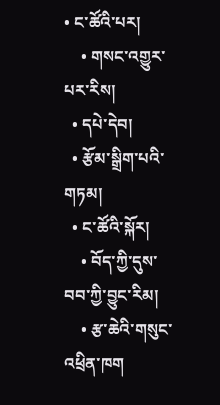• ང་ཚོའི་པར།
    • གསང་འགྱུར་པར་རིས།
  • དཔེ་དེབ།
  • རྩོམ་སྒྲིག་པའི་གཏམ།
  • ང་ཚོའི་སྐོར།
    • བོད་ཀྱི་དུས་བབ་ཀྱི་བྱུང་རིམ།
    • རྩ་ཆེའི་གསུང་འཕྲིན་ཁག